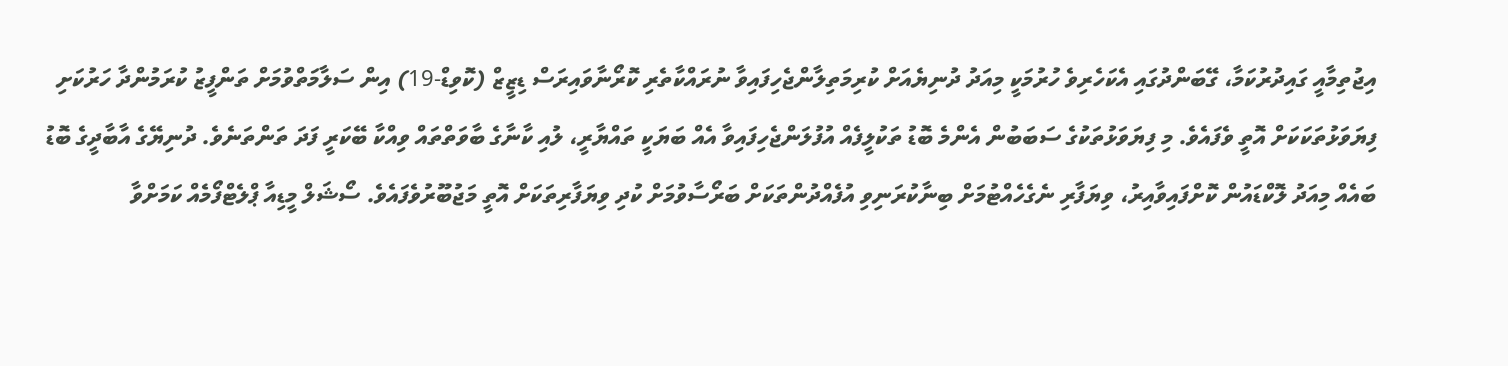އިޖުތިމާއީ ގައިދުރުކަމާ، ގޭބަންދުގައި އެކަހެރިވެ ހުރުމަކީ މިއަދު ދުނިޔެއަށް ކުރިމަތިލާންޖެހިފައިވާ ނުރައްކާތެރި ކޮރޯނާވައިރަސް ޑިޒީޒް (ކޮވިޑް-19) އިން ސަލާމަތްވުމަށް ތަންފީޒު ކުރަމުންދާ ހަރުކަށި ފިޔަވަޅުތަކަކަށް އޮތީ ވެފައެވެ. މި ފިޔަވަޅުތަކުގެ ސަބަބުން އެންމެ ބޮޑު ތަކުލީފެއް އުފުލަންޖެހިފައިވާ އެއް ބަޔަކީ ތައްޔާރީ، ލުއި ކާނާގެ ބާވަތްތައް ވިއްކާ ބޭކަރީ ފަދަ ތަންތަނެވެ. ދުނިޔޭގެ އާބާދީގެ ބޮޑު ބައެއް މިއަދު ލޮކްޑައުން ކޮށްފައިވާއިރު، ވިޔަފާރި ނެގެހެއްޓުމަށް ބިނާކުރަނިވި އުފެއްދުންތަކަށް ބަރޯސާވުމަށް ކުދި ވިޔަފާރިތަކަށް އޮތީ މަޖުބޫރުވެފައެވެ. ސޯޝަލް މީޑިއާ ޕްލެޓްފޯމެއް ކަމަށްވާ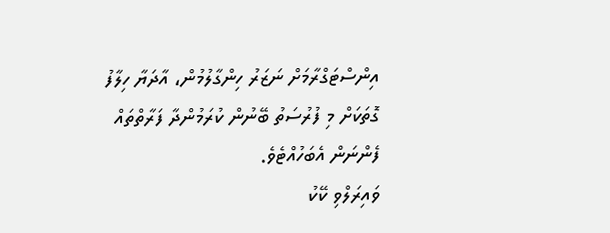އިންސްޓަގްރާމަށް ނަޒަރު ހިންގާލުމުން، އާދަޔާ ހިލާފު ގޮތަކަށް މި ފުރުސަތު ބޭނުން ކުރަމުންދާ ފަރާތްތައް ފެންނަން އެބަހުއްޓެވެ.
ވައިރަލްވި ކޭކު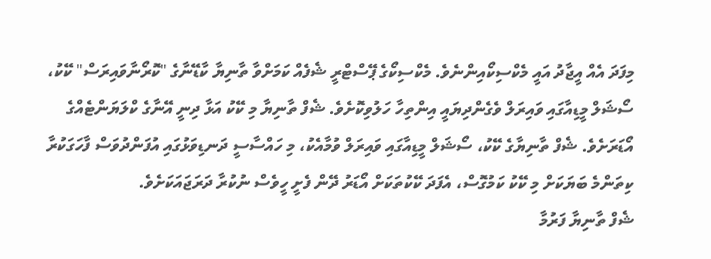މިފަދަ އެއް އީޖާދު އައީ މެކްސިކޯއިންނެވެ. މެކްސިކޯގެ ޕޭސްޓްރީ ޝެފެއް ކަމަށްވާ ތާނިޔާ ކާޑޭނާގެ "ކޮރޯނާވައިރަސް" ކޭކު، ސޯޝަލް މީޑިއާގައި ވައިރަލް ވެގެންދިޔައީ އިންތިހާ ހަލުވިކޮށެވެ. ޝެފް ތާނިޔާ މި ކޭކު އަޅާ ދިނީ އޭނާގެ ކްލަޔަންޓެއްގެ އޯޑަރަށެވެ. ޝެފް ތާނިޔާގެ ކޭކު، ސޯޝަލް މީޑިއާގައި ވައިރަލް ވުމާއެކު، މި ހައްސާސީ ދަނޑިވަޅުގައި އުފަންދުވަސް ފާހަގަކުރާ ކިތަންމެ ބަޔަކަށް މި ކޭކު ކަމުގޮސް، އެފަދަ ކޭކުތަކަށް އޯޑަރު ދޭން ފެށީ ހީވެސް ނުކުރާ ދަރަޖައަކަށެވެ.
ޝެފް ތާނިޔާ ފަރުމާ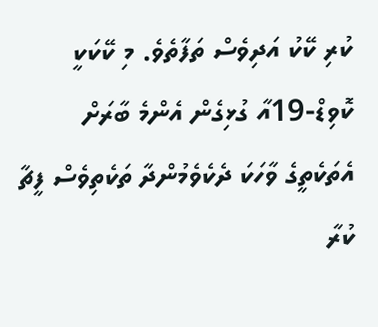ކުރި ކޭކު އަދިވެސް ތަފާތެވެ. މި ކޭކަކީ ކޮވިޑް-19އާ ގުޅިގެން އެންމެ ބާރަށް އެތަކެތީގެ ވާހަކަ ދެކެވެމުންދާ ތަކެތިވެސް ފީޗާ ކުރާ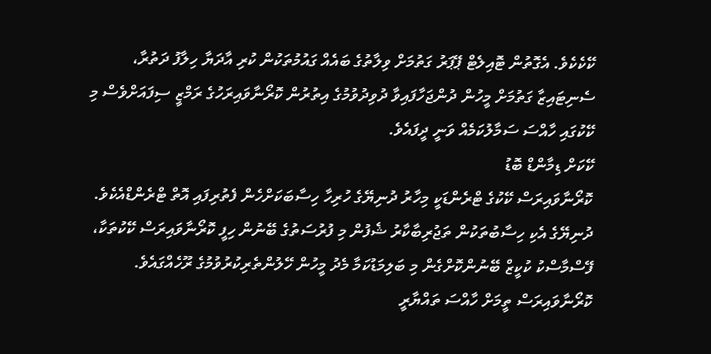ކޭކެކެވެ. އެގޮތުން ޓޮއިލެޓް ޕޭޕަރު ގަތުމަށް ވިލާތުގެ ބައެއް ގައުމުތަކުން ކުރި އާދަޔާ ހިލާފު ދަތުރާ، ސެނިޓައިޒާ ގަތުމަށް މީހުން ދުންޖަހާފައިވާ ދުވިދުވުމުގެ އިތުރުން ކޮރޯނާވައިރަހުގެ ރަމްޒީ ސިފައަށްވެސް މި ކޭކުގައި ހާއްސަ ސަމާލުކަމެއް ވަނީ ދީފައެވެ.
ކޭކަށް ޑިމާންޑް ބޮޑު
ކޮރޯނާވައިރަސް ކޭކުގެ ޓްރެންޑަކީ މިހާރު ދުނިޔޭގެ ހުރިހާ ހިސާބަކަށްހެން ފެތުރިފައި އޮތް ޓްރެންޑްއެކެވެ. ދުނިޔޭގެ އެކި ހިސާބުތަކުން ތަޖުރިބާކާރު ޝެފުން މި ފުރުސަތުގެ ބޭނުން ހިފީ ކޮރޯނާވައިރަސް ކޭކުތަކާ، ފޭސްމާސްކު ކުކީޒް ބޭނުންކޮށްގެން މި ބަލިމަޑުކަމާ މެދު މީހުން ހޭލުންތެރިކުރުވުމުގެ ރޫހެއްގައެވެ.
ކޮރޯނާވައިރަސް ތީމަށް ހާއްސަ ތައްޔާރީ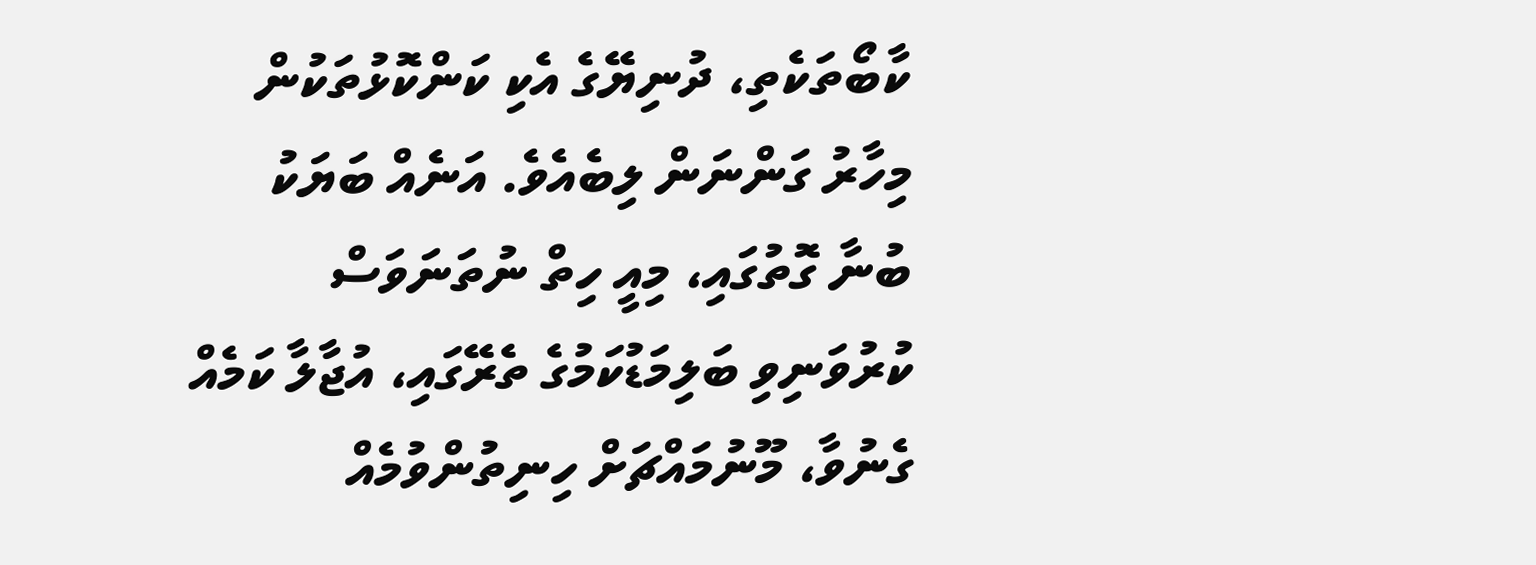ކާބޯތަކެތި، ދުނިޔޭގެ އެކި ކަންކޮޅުތަކުން މިހާރު ގަންނަން ލިބެއެވެ. އަނެއް ބަޔަކު ބުނާ ގޮތުގައި، މިއީ ހިތް ނުތަނަވަސް ކުރުވަނިވި ބަލިމަޑުކަމުގެ ތެރޭގައި، އުޖާލާ ކަމެއް ގެނުވާ، މޫނުމައްޗަށް ހިނިތުންވުމެއް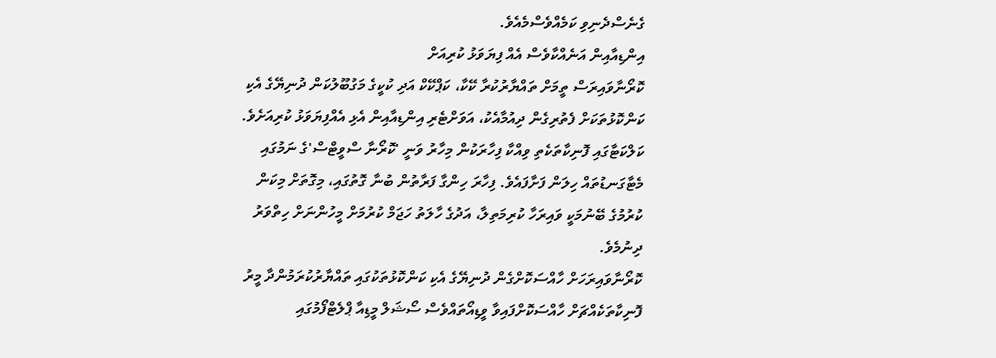ގެނެސްދެނިވި ކަމެއްވެސްމެއެވެ.
އިންޑިއާއިން އަނެއްކާވެސް އެއް ފިޔަވަޅު ކުރިއަށް
ކޮރޯނާވައިރަސް ތީމަށް ތައްޔާރުކުރާ ކޭކާ، ކަޕްކޭކް އަދި ކުކީގެ މަގުބޫލުކަން ދުނިޔޭގެ އެކި ކަންކޮޅުތަކަށް ފެތުރިގެން ދިއުމާއެކު، އަވަށްޓެރި އިންޑިއާއިން އެޅި އެއްފިޔަވަޅު ކުރިއަށެވެ. ކަލްކަޓާގައި ފޮނިކާތަކެތި ވިއްކާ ފިހާރަކުން މިހާރު ވަނީ 'ކޮރޯނާ ސްވީޓްސް'ގެ ނަމުގައި މެޓާގަނޑުތައް ހިލަން ފަށާފައެވެ. ފިހާރަ ހިންގާ ފަރާތުން ބުނާ ގޮތުގައި، މިގޮތަށް މިކަން ކުރުމުގެ ބޭނުމަކީ ވައިރަހާ ކުރިމަތިލާ، އަދުގެ ހާލަތު ހަޖަމް ކުރުމަށް މީހުންނަށް ހިތްވަރު ދިނުމެވެ.
ކޮރޯނާވައިރަހަށް ހާއްސަކޮށްގެން ދުނިޔޭގެ އެކި ކަންކޮޅުތަކުގައި ތައްޔާރުކުރަމުންދާ މީރު ފޮނިކާތަކެއްޗަށް ހާއްސަކޮށްފައިވާ ވީޑިއޯތައްވެސް ސޯޝަލް މީޑިއާ ޕްލެޓްފޯމުގައި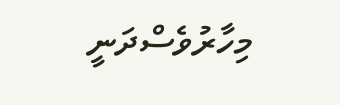މިހާރުވެސްދަނީ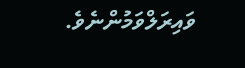ވައިރަލްވަމުންނެވެ.